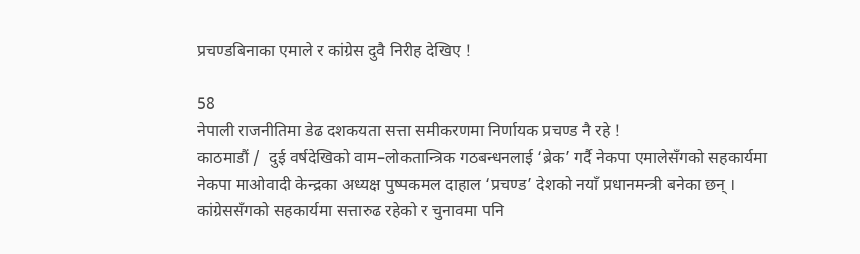प्रचण्डबिनाका एमाले र कांग्रेस दुवै निरीह देखिए !

58
नेपाली राजनीतिमा डेढ दशकयता सत्ता समीकरणमा निर्णायक प्रचण्ड नै रहे !
काठमाडौं /  दुई वर्षदेखिको वाम–लोकतान्त्रिक गठबन्धनलाई ‘ब्रेक’ गर्दै नेकपा एमालेसँगको सहकार्यमा नेकपा माओवादी केन्द्रका अध्यक्ष पुष्पकमल दाहाल ‘प्रचण्ड’ देशको नयाँ प्रधानमन्त्री बनेका छन् । कांग्रेससँगको सहकार्यमा सत्तारुढ रहेको र चुनावमा पनि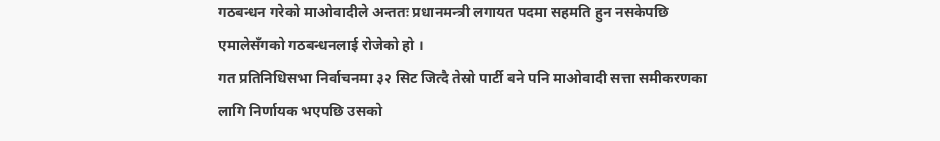गठबन्धन गरेको माओवादीले अन्ततः प्रधानमन्त्री लगायत पदमा सहमति हुन नसकेपछि एमालेसँगको गठबन्धनलाई रोजेको हो ।
गत प्रतिनिधिसभा निर्वाचनमा ३२ सिट जित्दै तेस्रो पार्टी बने पनि माओवादी सत्ता समीकरणका लागि निर्णायक भएपछि उसको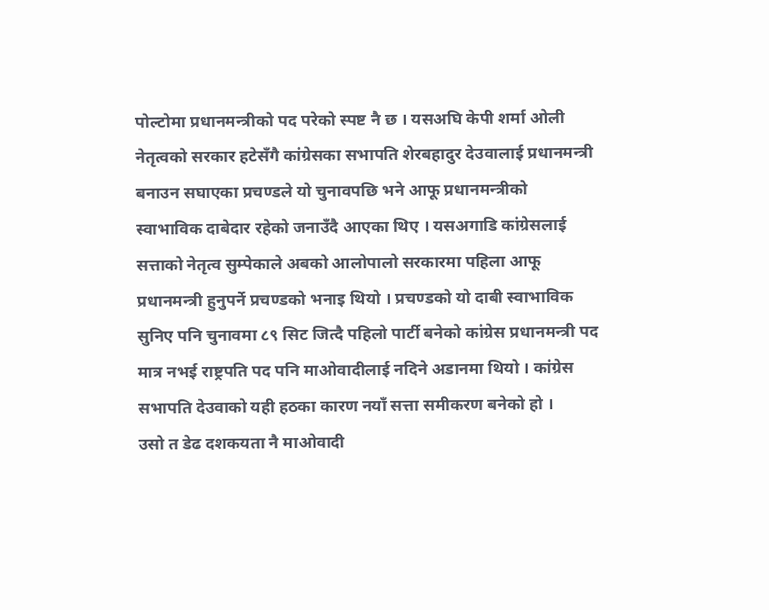पोल्टोमा प्रधानमन्त्रीको पद परेको स्पष्ट नै छ । यसअघि केपी शर्मा ओली नेतृत्वको सरकार हटेसँगै कांग्रेसका सभापति शेरबहादुर देउवालाई प्रधानमन्त्री बनाउन सघाएका प्रचण्डले यो चुनावपछि भने आफू प्रधानमन्त्रीको स्वाभाविक दाबेदार रहेको जनाउँदै आएका थिए । यसअगाडि कांग्रेसलाई सत्ताको नेतृत्व सुम्पेकाले अबको आलोपालो सरकारमा पहिला आफू प्रधानमन्त्री हुनुपर्ने प्रचण्डको भनाइ थियो । प्रचण्डको यो दाबी स्वाभाविक सुनिए पनि चुनावमा ८९ सिट जित्दै पहिलो पार्टी बनेको कांग्रेस प्रधानमन्त्री पद मात्र नभई राष्ट्रपति पद पनि माओवादीलाई नदिने अडानमा थियो । कांग्रेस सभापति देउवाको यही हठका कारण नयाँ सत्ता समीकरण बनेको हो ।
उसो त डेढ दशकयता नै माओवादी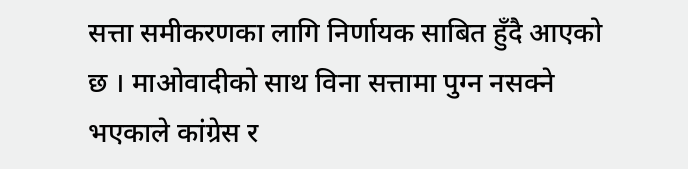सत्ता समीकरणका लागि निर्णायक साबित हुँदै आएको छ । माओवादीको साथ विना सत्तामा पुग्न नसक्ने भएकाले कांग्रेस र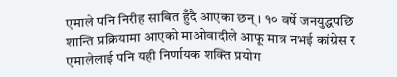एमाले पनि निरीह साबित हुँदै आएका छन् । १० वर्षे जनयुद्धपछि शान्ति प्रक्रियामा आएको माओवादीले आफू मात्र नभई कांग्रेस र एमालेलाई पनि यही निर्णायक शक्ति प्रयोग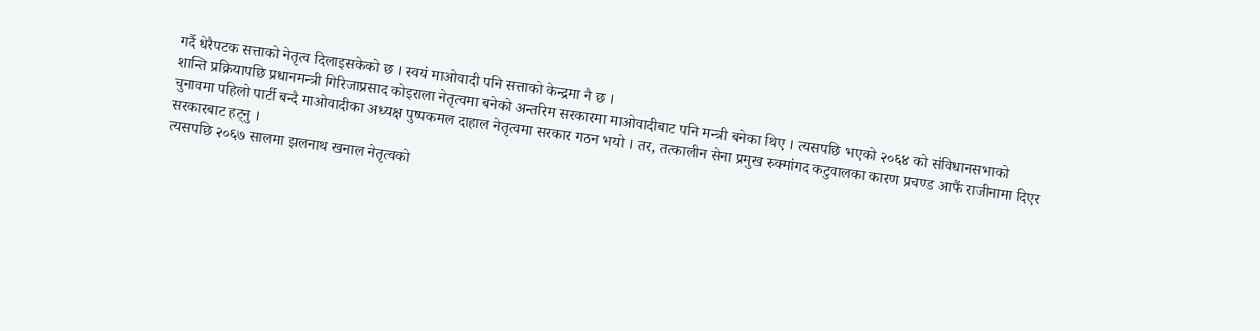गर्दै धेरैपटक सत्ताको नेतृत्व दिलाइसकेको छ । स्वयं माओवादी पनि सत्ताको केन्द्रमा नै छ ।
शान्ति प्रक्रियापछि प्रधानमन्त्री गिरिजाप्रसाद कोइराला नेतृत्वमा बनेको अन्तरिम सरकारमा माओवादीबाट पनि मन्त्री बनेका थिए । त्यसपछि भएको २०६४ को संविधानसभाको चुनावमा पहिलो पार्टी बन्दै माओवादीका अध्यक्ष पुष्पकमल दाहाल नेतृत्वमा सरकार गठन भयो । तर, तत्कालीन सेना प्रमुख रुक्मांगद कटुवालका कारण प्रचण्ड आफैं राजीनामा दिएर सरकारबाट हट्नु ।
त्यसपछि २०६७ सालमा झलनाथ खनाल नेतृत्वको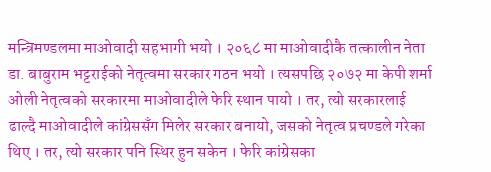मन्त्रिमण्डलमा माओवादी सहभागी भयो । २०६८ मा माओवादीकै तत्कालीन नेता डा. बाबुराम भट्टराईको नेतृत्वमा सरकार गठन भयो । त्यसपछि २०७२ मा केपी शर्मा ओली नेतृत्वको सरकारमा माओवादीले फेरि स्थान पायो । तर, त्यो सरकारलाई ढाल्दै माओवादीले कांग्रेससँग मिलेर सरकार बनायो, जसको नेतृत्व प्रचण्डले गरेका थिए । तर, त्यो सरकार पनि स्थिर हुन सकेन । फेरि कांग्रेसका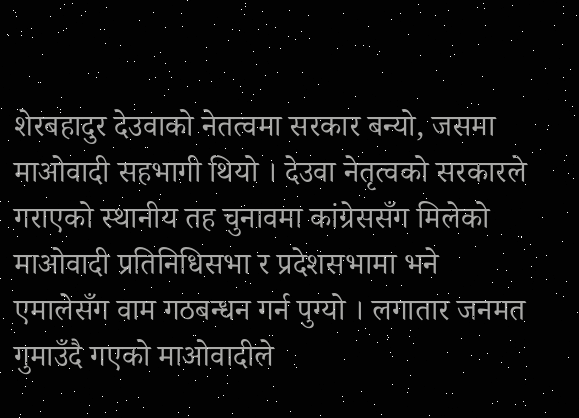शेरबहादुर देउवाको नेतत्वमा सरकार बन्यो, जसमा माओवादी सहभागी थियो । देउवा नेतृत्वको सरकारले गराएको स्थानीय तह चुनावमा कांग्रेससँग मिलेको माओवादी प्रतिनिधिसभा र प्रदेशसभामा भने एमालेसँग वाम गठबन्धन गर्न पुग्यो । लगातार जनमत गुमाउँदै गएको माओवादीले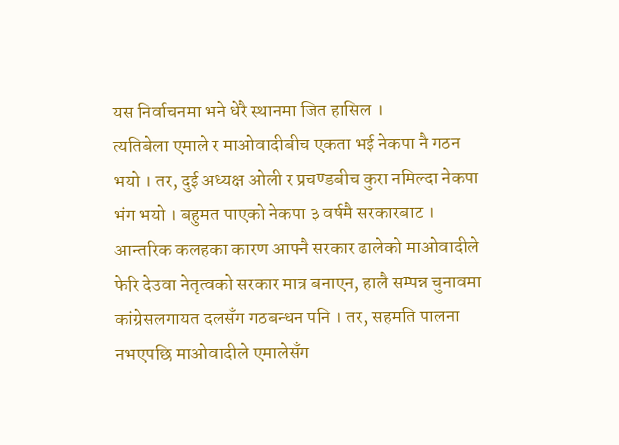यस निर्वाचनमा भने धेरै स्थानमा जित हासिल ।
त्यतिबेला एमाले र माओवादीबीच एकता भई नेकपा नै गठन भयो । तर, दुई अध्यक्ष ओली र प्रचण्डबीच कुरा नमिल्दा नेकपा भंग भयो । बहुमत पाएको नेकपा ३ वर्षमै सरकारबाट । आन्तरिक कलहका कारण आफ्नै सरकार ढालेको माओवादीले फेरि देउवा नेतृत्वको सरकार मात्र बनाएन, हालै सम्पन्न चुनावमा कांग्रेसलगायत दलसँग गठबन्धन पनि । तर, सहमति पालना नभएपछि माओवादीले एमालेसँग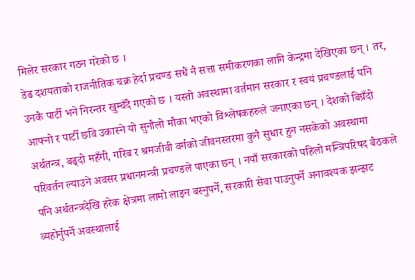मिलेर सरकार गठन गरेको छ ।
डेढ दशयताको राजनीतिक चक्र हेर्दा प्रचण्ड सधैं नै सत्ता समीकरणका लागि केन्द्रमा देखिएका छन् । तर, उनकै पार्टी भने निरन्तर खुम्चँदै गएको छ । यस्तो अवस्थामा वर्तमान सरकार र स्वयं प्रचण्डलाई पनि आफ्नो र पार्टी छवि उकास्ने यो सुनौलो मौका भएको विश्लेषकहरुले जनाएका छन् । देशको बिग्रँदो अर्थतन्त्र, बढ्दो महँगी, गरिब र श्रमजीवी वर्गको जीवनस्तरमा कुनै सुधार हुन नसकेको अवस्थामा परिवर्तन ल्याउने अवसर प्रधानमन्त्री प्रचण्डले पाएका छन् । नयाँ सरकारको पहिलो मन्त्रिपरिषद बैठकले पनि अर्थतन्त्रदेखि हरेक क्षेत्रमा लामो लाइन बस्नुपर्ने, सरकारी सेवा पाउनुपर्ने अनावश्यक झन्झट व्यहोर्नुपर्ने अवस्थालाई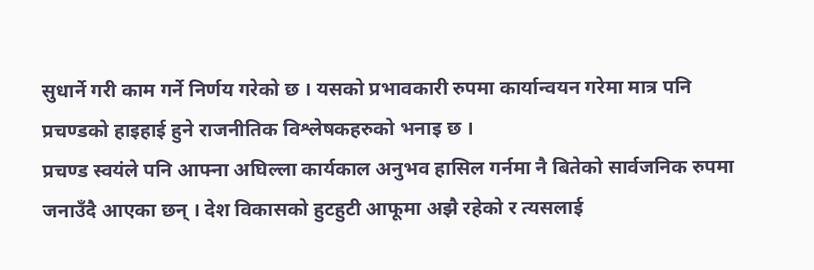सुधार्ने गरी काम गर्ने निर्णय गरेको छ । यसको प्रभावकारी रुपमा कार्यान्वयन गरेमा मात्र पनि प्रचण्डको हाइहाई हुने राजनीतिक विश्लेषकहरुको भनाइ छ ।
प्रचण्ड स्वयंले पनि आफ्ना अघिल्ला कार्यकाल अनुभव हासिल गर्नमा नै बितेको सार्वजनिक रुपमा जनाउँदै आएका छन् । देश विकासको हुटहुटी आफूमा अझै रहेको र त्यसलाई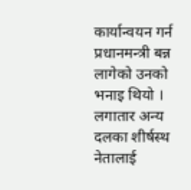कार्यान्वयन गर्न प्रधानमन्त्री बन्न लागेको उनको भनाइ थियो । लगातार अन्य दलका शीर्षस्थ नेतालाई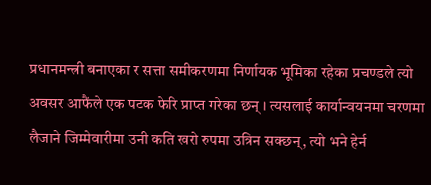प्रधानमन्त्री बनाएका र सत्ता समीकरणमा निर्णायक भूमिका रहेका प्रचण्डले त्यो अवसर आफैंले एक पटक फेरि प्राप्त गरेका छन् । त्यसलाई कार्यान्वयनमा चरणमा लैजाने जिम्मेवारीमा उनी कति खरो रुपमा उत्रिन सक्छन्, त्यो भने हेर्न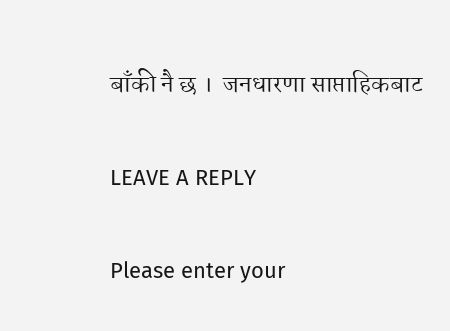बाँकी नै छ ।  जनधारणा साप्ताहिकबाट

LEAVE A REPLY

Please enter your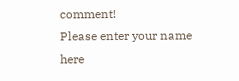comment!
Please enter your name here